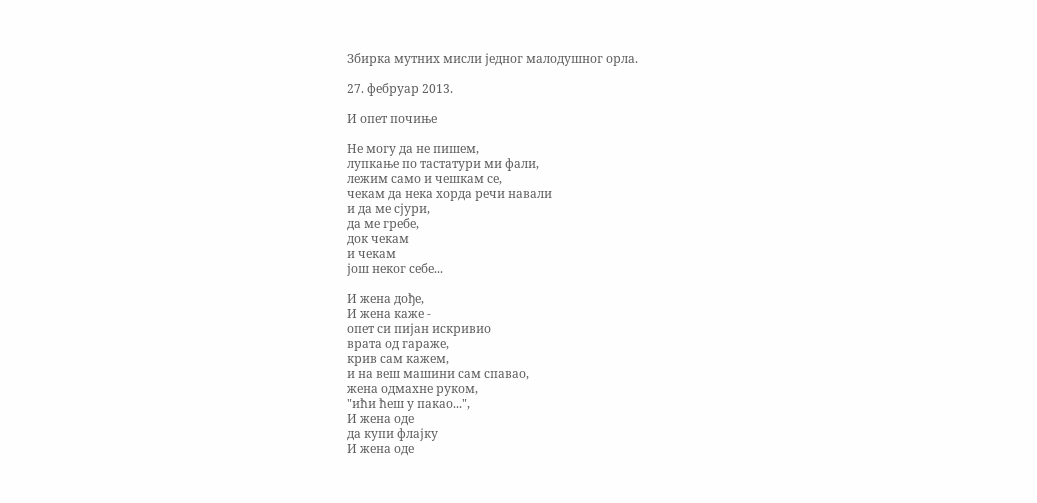Збирка мутних мисли једног малодушног орла.

27. фебруар 2013.

И опет почиње

Не могу да не пишем,
лупкање по тастатури ми фали,
лежим само и чешкам се,
чекам да нека хорда речи навали
и да ме сјури,
да ме гребе,
док чекам
и чекам
још неког себе...

И жена дође,
И жена каже -
опет си пијан искривио
врата од гараже,
крив сам кажем,
и на веш машини сам спавао,
жена одмахне руком,
"ићи ћеш у пакао...",
И жена оде
да купи флајку
И жена оде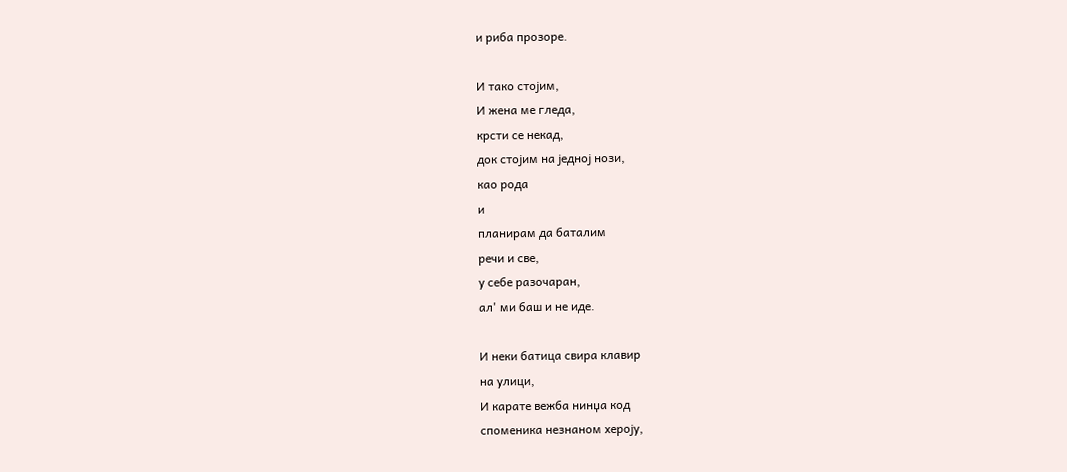и риба прозоре.

И тако стојим,
И жена ме гледа,
крсти се некад,
док стојим на једној нози,
као рода
и
планирам да баталим
речи и све,
у себе разочаран,
ал' ми баш и не иде.

И неки батица свира клавир
на улици,
И карате вежба нинџа код
споменика незнаном хероју,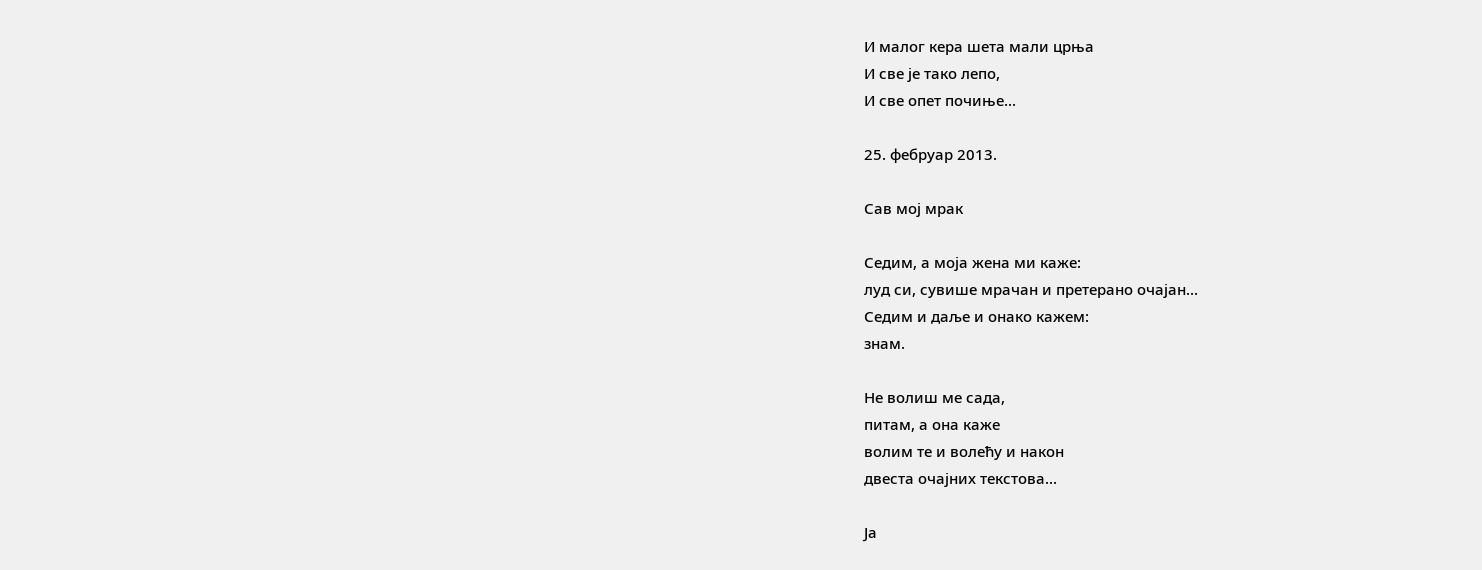И малог кера шета мали црња
И све је тако лепо,
И све опет почиње...

25. фебруар 2013.

Сав мој мрак

Седим, а моја жена ми каже:
луд си, сувише мрачан и претерано очајан...
Седим и даље и онако кажем:
знам.

Не волиш ме сада,
питам, а она каже
волим те и волећу и након
двеста очајних текстова...

Ја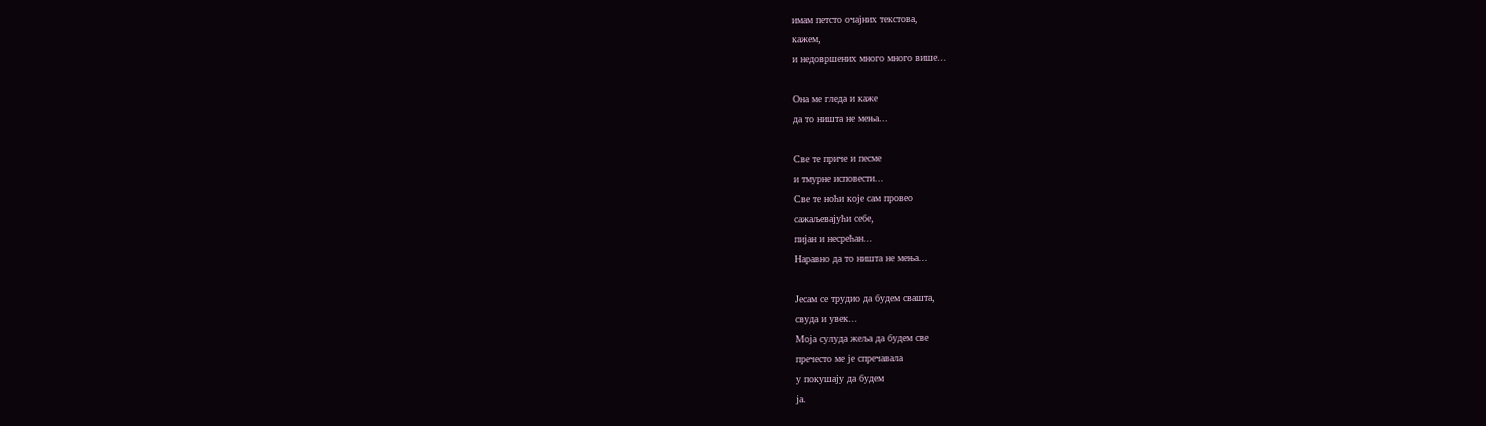имам петсто очајних текстова,
кажем,
и недовршених много много више...

Она ме гледа и каже
да то ништа не мења...

Све те приче и песме
и тмурне исповести...
Све те ноћи које сам провео
сажаљевајући себе,
пијан и несрећан...
Наравно да то ништа не мења...

Јесам се трудио да будем свашта,
свуда и увек...
Моја сулуда жеља да будем све
пречесто ме је спречавала
у покушају да будем
ја.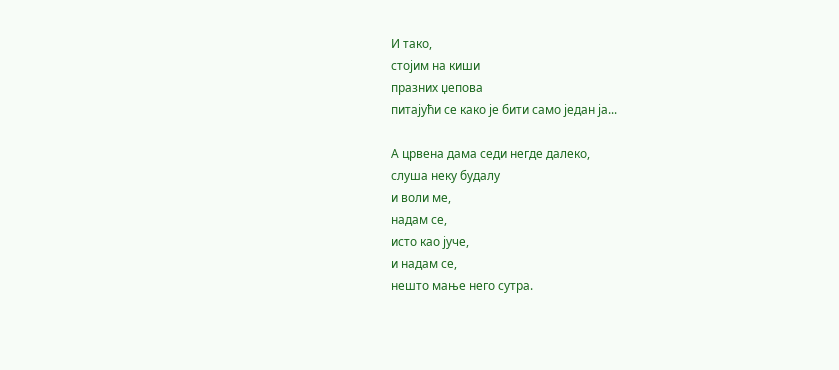И тако,
стојим на киши
празних џепова
питајући се како је бити само један ја...

А црвена дама седи негде далеко,
слуша неку будалу
и воли ме,
надам се,
исто као јуче,
и надам се,
нешто мање него сутра.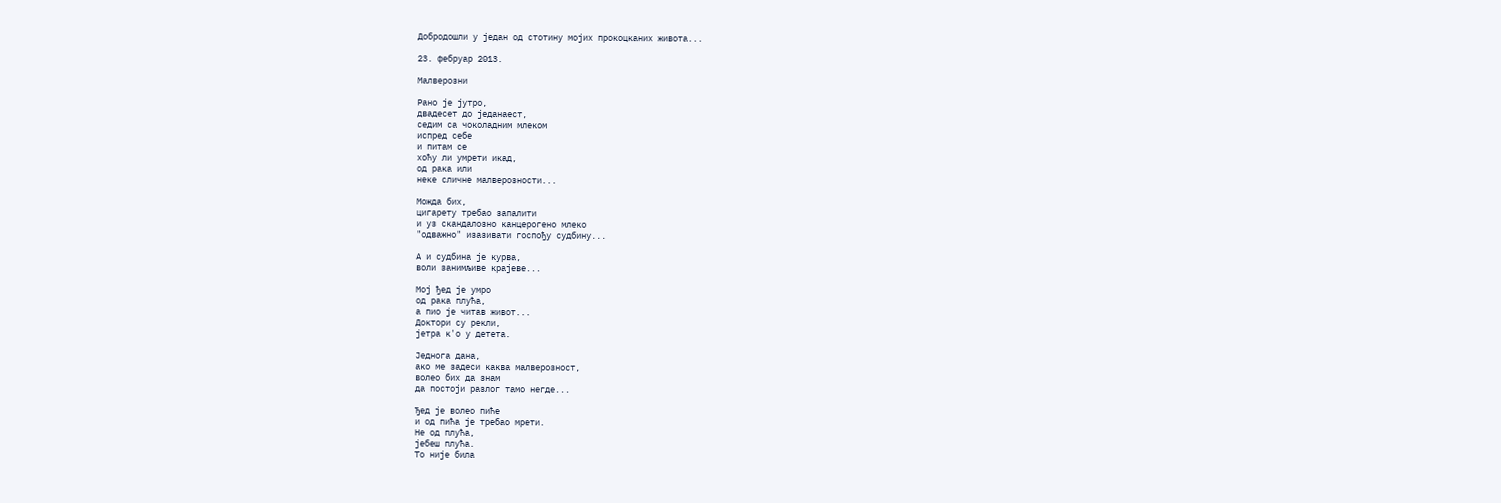Добродошли у један од стотину мојих прокоцканих живота...

23. фебруар 2013.

Малверозни

Рано је јутро,
двадесет до једанаест,
седим са чоколадним млеком
испред себе
и питам се
хоћу ли умрети икад,
од рака или
неке сличне малверозности...

Можда бих,
цигарету требао запалити
и уз скандалозно канцерогено млеко
"одважно" изазивати госпођу судбину...

А и судбина је курва,
воли занимљиве крајеве...

Мој ђед је умро
од рака плућа,
а пио је читав живот...
Доктори су рекли,
јетра к'о у детета.

Једнога дана,
ако ме задеси каква малверозност,
волео бих да знам
да постоји разлог тамо негде...

Ђед је волео пиће
и од пића је требао мрети.
Не од плућа,
јебеш плућа.
То није била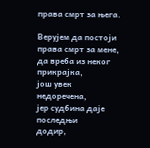права смрт за њега.

Верујем да постоји
права смрт за мене,
да вреба из неког прикрајка,
још увек недоречена,
јер судбина даје последњи
додир,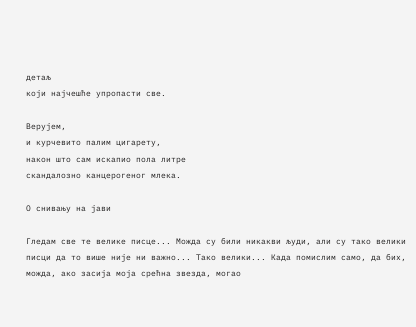детаљ
који најчешће упропасти све.

Верујем,
и курчевито палим цигарету,
након што сам искапио пола литре
скандалозно канцерогеног млека.

О снивању на јави

Гледам све те велике писце... Можда су били никакви људи, али су тако велики писци да то више није ни важно... Тако велики... Када помислим само, да бих, можда, ако засија моја срећна звезда, могао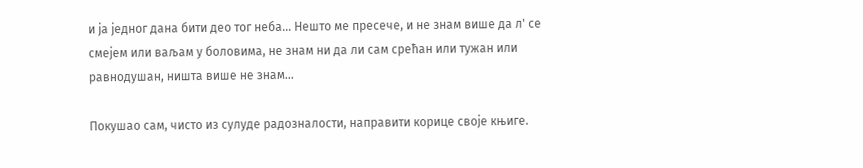и ја једног дана бити део тог неба... Нешто ме пресече, и не знам више да л' се смејем или ваљам у боловима, не знам ни да ли сам срећан или тужан или равнодушан, ништа више не знам...

Покушао сам, чисто из сулуде радозналости, направити корице своје књиге.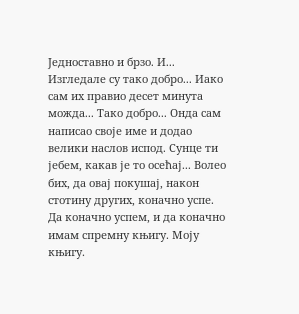Једноставно и брзо. И... Изгледале су тако добро... Иако сам их правио десет минута можда... Тако добро... Онда сам написао своје име и додао велики наслов испод. Сунце ти јебем, какав је то осећај... Волео бих, да овај покушај, након стотину других, коначно успе. Да коначно успем, и да коначно имам спремну књигу. Моју књигу.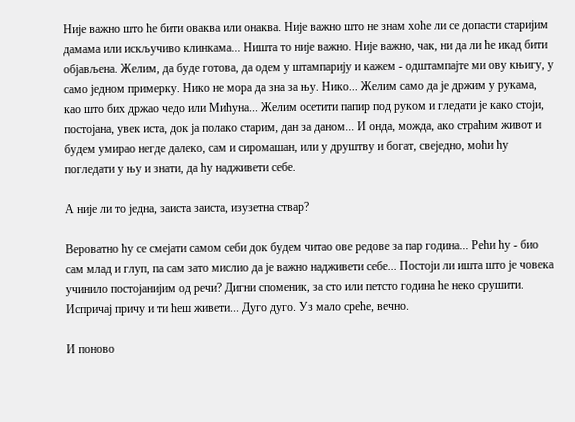Није важно што ће бити оваква или онаква. Није важно што не знам хоће ли се допасти старијим дамама или искључиво клинкама... Ништа то није важно. Није важно, чак, ни да ли ће икад бити објављена. Желим, да буде готова, да одем у штампарију и кажем - одштампајте ми ову књигу, у само једном примерку. Нико не мора да зна за њу. Нико... Желим само да је држим у рукама, као што бих држао чедо или Мићуна... Желим осетити папир под руком и гледати је како стоји, постојана, увек иста, док ја полако старим, дан за даном... И онда, можда, ако страћим живот и будем умирао негде далеко, сам и сиромашан, или у друштву и богат, свеједно, моћи ћу погледати у њу и знати, да ћу надживети себе.

А није ли то једна, заиста заиста, изузетна ствар?

Вероватно ћу се смејати самом себи док будем читао ове редове за пар година... Рећи ћу - био сам млад и глуп, па сам зато мислио да је важно надживети себе... Постоји ли ишта што је човека учинило постојанијим од речи? Дигни споменик, за сто или петсто година ће неко срушити. Испричај причу и ти ћеш живети... Дуго дуго. Уз мало среће, вечно.

И поново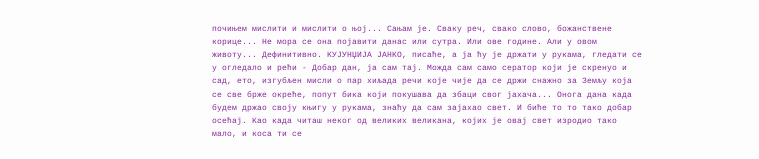почињем мислити и мислити о њој... Сањам је. Сваку реч, свако слово, божанствене корице... Не мора се она појавити данас или сутра. Или ове године. Али у овом животу... Дефинитивно. КУЈУНЏИЈА ЈАНКО, писаће, а ја ћу је држати у рукама, гледати се у огледало и рећи - Добар дан, ја сам тај. Можда сам само сератор који је скренуо и сад, ето, изгубљен мисли о пар хиљада речи које чије да се држи снажно за Земљу која се све брже окреће, попут бика који покушава да збаци свог јахача... Онога дана када будем држао своју књигу у рукама, знаћу да сам зајахао свет. И биће то то тако добар осећај. Као када читаш неког од великих великана, којих је овај свет изродио тако мало, и коса ти се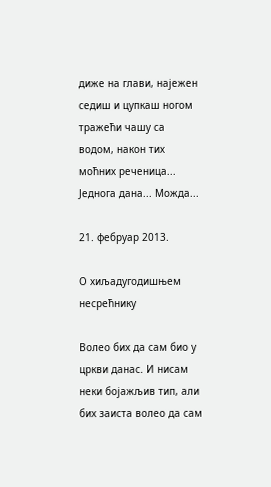диже на глави, најежен седиш и цупкаш ногом тражећи чашу са водом, након тих моћних реченица... Једнога дана... Можда...

21. фебруар 2013.

О хиљадугодишњем несрећнику

Волео бих да сам био у цркви данас. И нисам неки бојажљив тип, али бих заиста волео да сам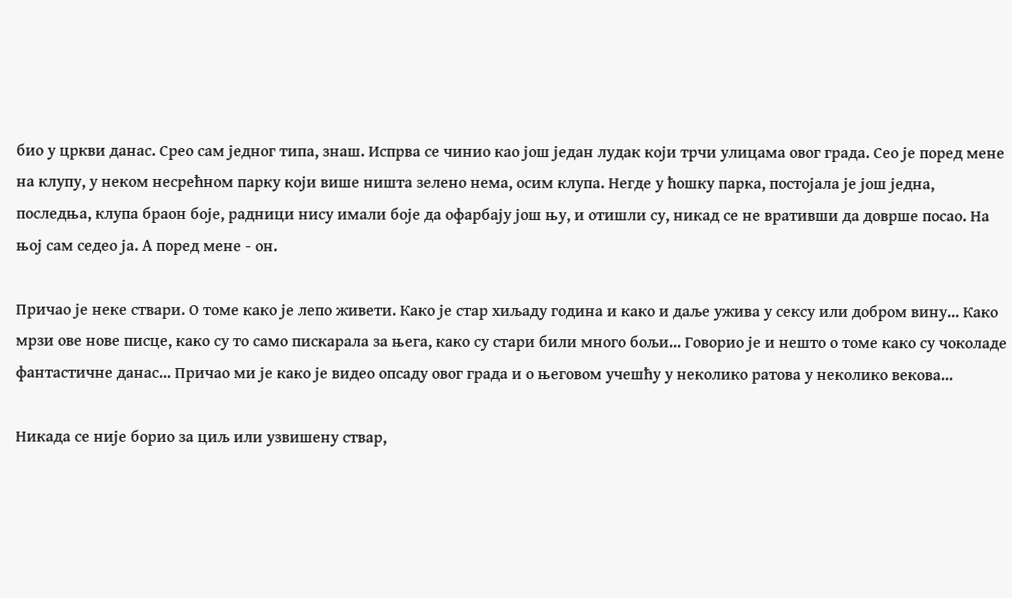био у цркви данас. Срео сам једног типа, знаш. Испрва се чинио као још један лудак који трчи улицама овог града. Сео је поред мене на клупу, у неком несрећном парку који више ништа зелено нема, осим клупа. Негде у ћошку парка, постојала је још једна, последња, клупа браон боје, радници нису имали боје да офарбају још њу, и отишли су, никад се не вративши да доврше посао. На њој сам седео ја. А поред мене - он.

Причао је неке ствари. О томе како је лепо живети. Како је стар хиљаду година и како и даље ужива у сексу или добром вину... Како мрзи ове нове писце, како су то само пискарала за њега, како су стари били много бољи... Говорио је и нешто о томе како су чоколаде фантастичне данас... Причао ми је како је видео опсаду овог града и о његовом учешћу у неколико ратова у неколико векова...

Никада се није борио за циљ или узвишену ствар,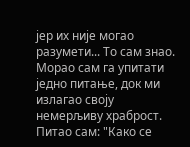јер их није могао разумети... То сам знао. Морао сам га упитати једно питање, док ми излагао своју немерљиву храброст. Питао сам: "Како се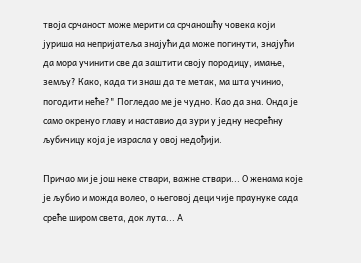твоја срчаност може мерити са срчаношћу човека који јуриша на непријатеља знајући да може погинути, знајући да мора учинити све да заштити своју породицу, имање, земљу? Како, када ти знаш да те метак, ма шта учинио, погодити неће?" Погледао ме је чудно. Као да зна. Онда је само окренуо главу и наставио да зури у једну несрећну љубичицу која је израсла у овој недођији.

Причао ми је још неке ствари, важне ствари... О женама које је љубио и можда волео, о његовој деци чије праунуке сада среће широм света, док лута... А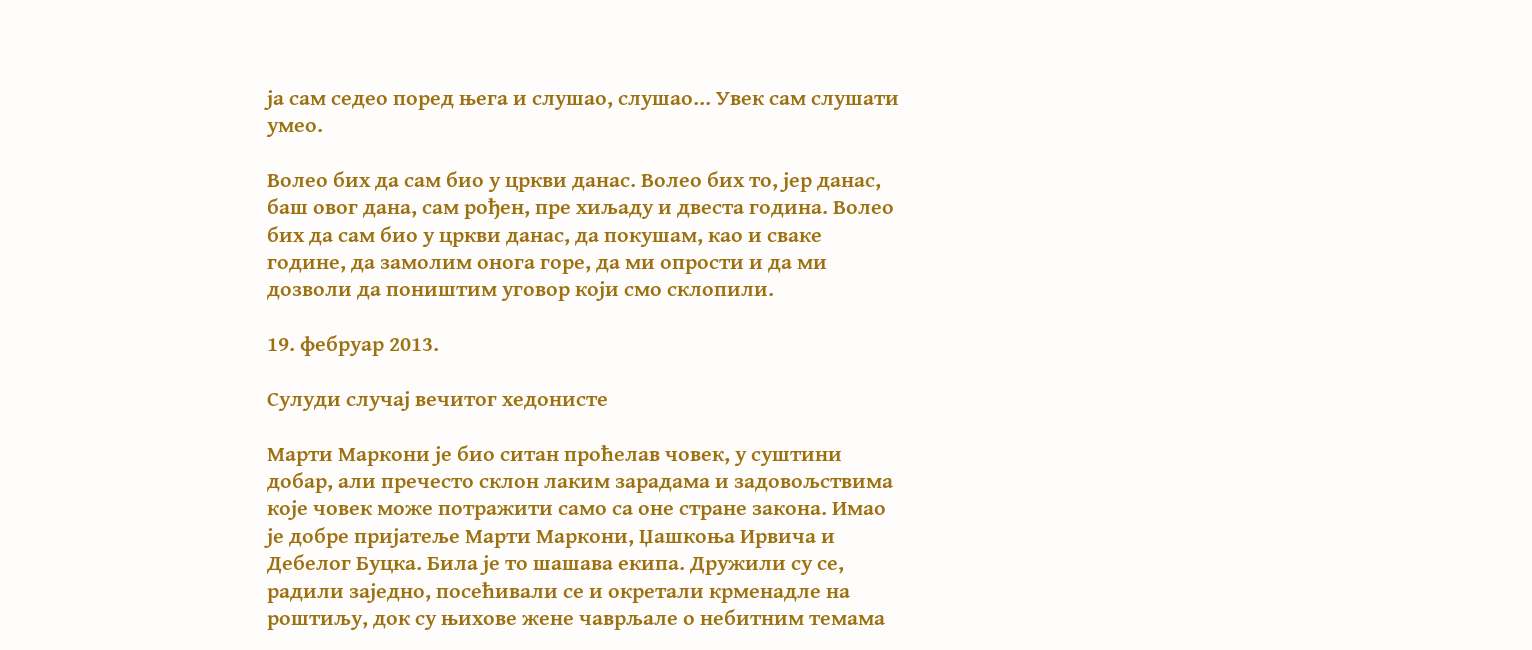ја сам седео поред њега и слушао, слушао... Увек сам слушати умео.

Волео бих да сам био у цркви данас. Волео бих то, јер данас, баш овог дана, сам рођен, пре хиљаду и двеста година. Волео бих да сам био у цркви данас, да покушам, као и сваке године, да замолим онога горе, да ми опрости и да ми дозволи да поништим уговор који смо склопили.

19. фебруар 2013.

Сулуди случај вечитог хедонисте

Марти Маркони је био ситан проћелав човек, у суштини добар, али пречесто склон лаким зарадама и задовољствима које човек може потражити само са оне стране закона. Имао је добре пријатеље Марти Маркони, Џашкоња Ирвича и Дебелог Буцка. Била је то шашава екипа. Дружили су се, радили заједно, посећивали се и окретали крменадле на роштиљу, док су њихове жене чаврљале о небитним темама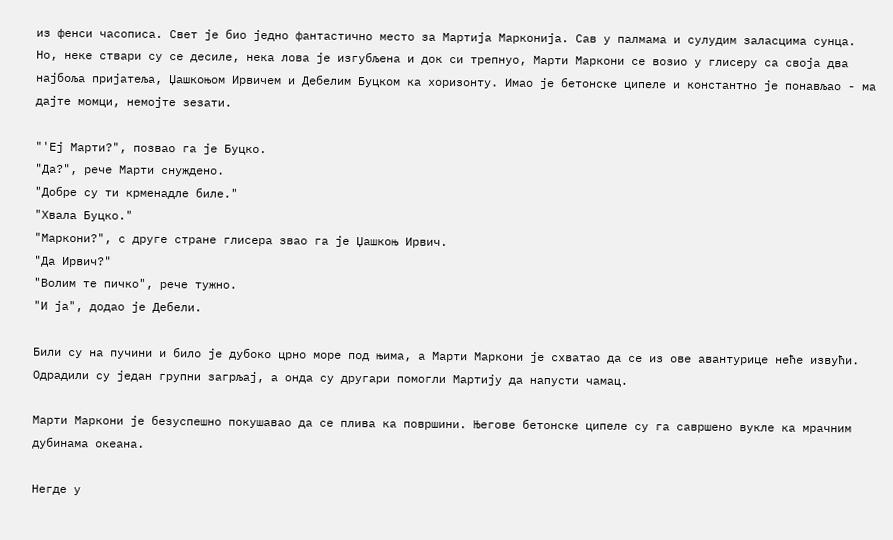из фенси часописа. Свет је био једно фантастично место за Мартија Марконија. Сав у палмама и сулудим заласцима сунца. Но, неке ствари су се десиле, нека лова је изгубљена и док си трепнуо, Марти Маркони се возио у глисеру са своја два најбоља пријатеља, Џашкоњом Ирвичем и Дебелим Буцком ка хоризонту. Имао је бетонске ципеле и константно је понављао - ма дајте момци, немојте зезати.

"'Еј Марти?", позвао га је Буцко.
"Да?", рече Марти снуждено.
"Добре су ти крменадле биле."
"Хвала Буцко."
"Маркони?", с друге стране глисера звао га је Џашкоњ Ирвич.
"Да Ирвич?"
"Волим те пичко", рече тужно.
"И ја", додао је Дебели.

Били су на пучини и било је дубоко црно море под њима, а Марти Маркони је схватао да се из ове авантурице неће извући. Одрадили су један групни загрљај, а онда су другари помогли Мартију да напусти чамац.

Марти Маркони је безуспешно покушавао да се плива ка површини. Његове бетонске ципеле су га савршено вукле ка мрачним дубинама океана.

Негде у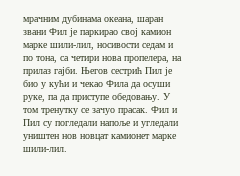мрачним дубинама океана, шаран звани Фил је паркирао свој камион марке шили-лил, носивости седам и по тона, са четири нова пропелера, на прилаз гајби. Његов сестрић Пил је био у кући и чекао Фила да осуши руке, па да приступе обедовању. У том тренутку се зачуо прасак. Фил и Пил су погледали напоље и угледали уништен нов новцат камионет марке шили-лил.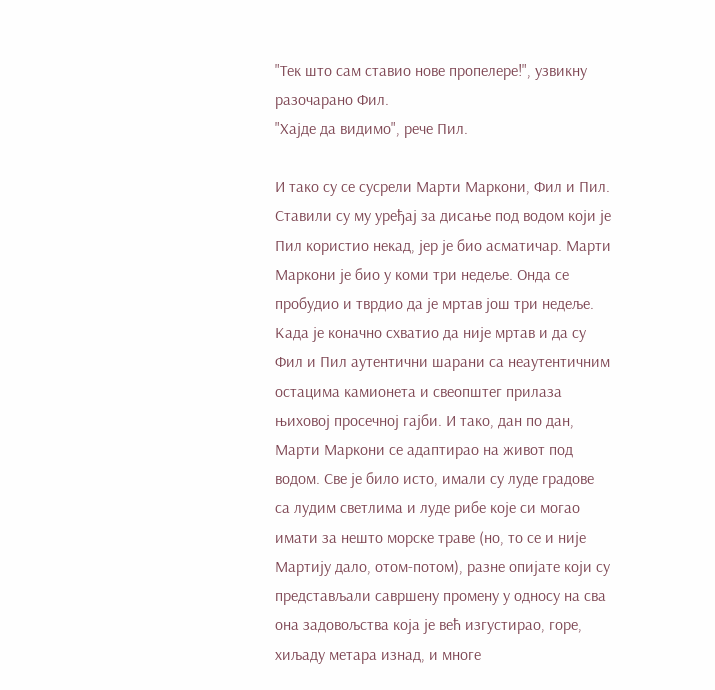"Тек што сам ставио нове пропелере!", узвикну разочарано Фил.
"Хајде да видимо", рече Пил.

И тако су се сусрели Марти Маркони, Фил и Пил. Ставили су му уређај за дисање под водом који је Пил користио некад, јер је био асматичар. Марти Маркони је био у коми три недеље. Онда се пробудио и тврдио да је мртав још три недеље. Када је коначно схватио да није мртав и да су Фил и Пил аутентични шарани са неаутентичним остацима камионета и свеопштег прилаза њиховој просечној гајби. И тако, дан по дан, Марти Маркони се адаптирао на живот под водом. Све је било исто, имали су луде градове са лудим светлима и луде рибе које си могао имати за нешто морске траве (но, то се и није Мартију дало, отом-потом), разне опијате који су представљали савршену промену у односу на сва она задовољства која је већ изгустирао, горе, хиљаду метара изнад, и многе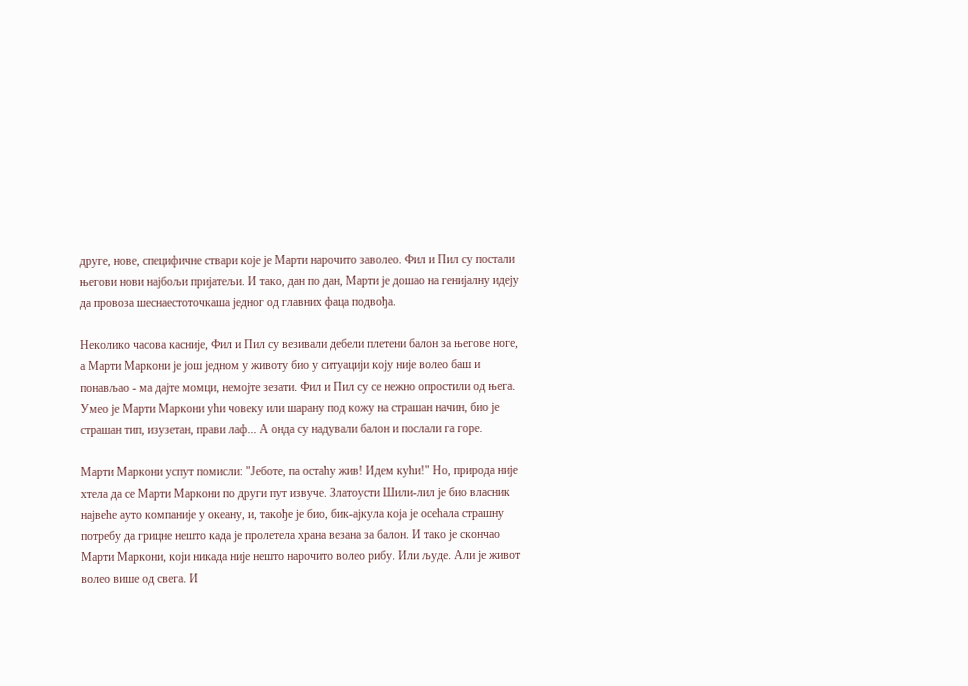друге, нове, специфичне ствари које је Марти нарочито заволео. Фил и Пил су постали његови нови најбољи пријатељи. И тако, дан по дан, Марти је дошао на генијалну идеју да провоза шеснаестоточкаша једног од главних фаца подвођа.

Неколико часова касније, Фил и Пил су везивали дебели плетени балон за његове ноге, а Марти Маркони је још једном у животу био у ситуацији коју није волео баш и понављао - ма дајте момци, немојте зезати. Фил и Пил су се нежно опростили од њега. Умео је Марти Маркони ући човеку или шарану под кожу на страшан начин, био је страшан тип, изузетан, прави лаф... А онда су надували балон и послали га горе.

Марти Маркони успут помисли: "Јеботе, па остаћу жив! Идем кући!" Но, природа није хтела да се Марти Маркони по други пут извуче. Златоусти Шили-лил је био власник највеће ауто компаније у океану, и, такође је био, бик-ајкула која је осећала страшну потребу да грицне нешто када је пролетела храна везана за балон. И тако је скончао Марти Маркони, који никада није нешто нарочито волео рибу. Или људе. Али је живот волео више од свега. И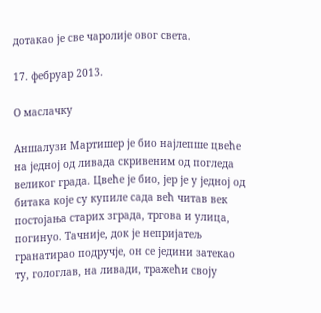дотакао је све чаролије овог света.

17. фебруар 2013.

О маслачку

Аншалузи Мартишер је био најлепше цвеће на једној од ливада скривеним од погледа великог града. Цвеће је био, јер је у једној од битака које су купиле сада већ читав век постојања старих зграда, тргова и улица, погинуо. Тачније, док је непријатељ гранатирао подручје, он се једини затекао ту, гологлав, на ливади, тражећи своју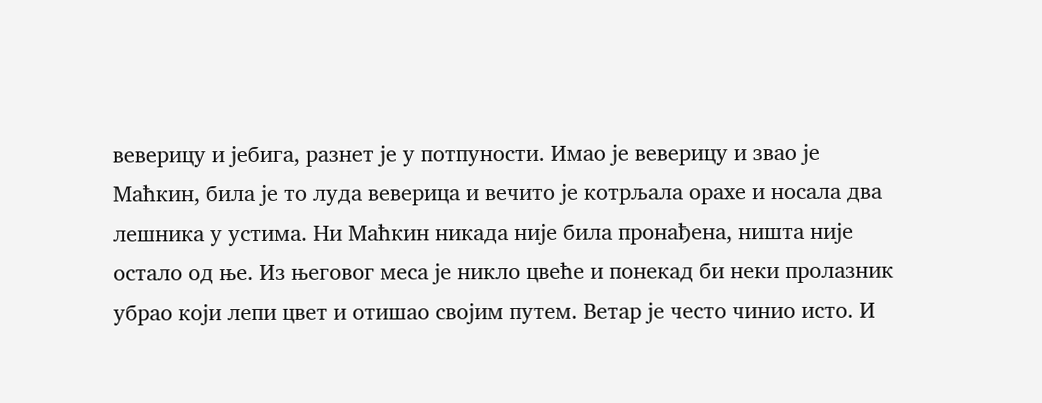веверицу и јебига, разнет је у потпуности. Имао је веверицу и звао је Маћкин, била је то луда веверица и вечито је котрљала орахе и носала два лешника у устима. Ни Маћкин никада није била пронађена, ништа није остало од ње. Из његовог меса је никло цвеће и понекад би неки пролазник убрао који лепи цвет и отишао својим путем. Ветар је често чинио исто. И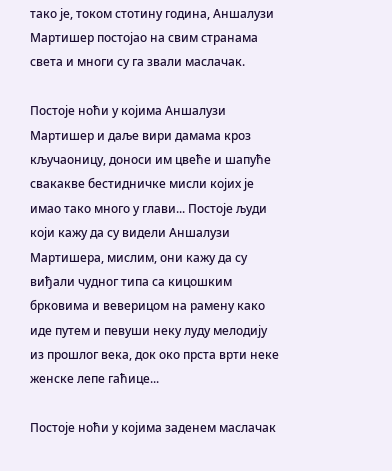тако је, током стотину година, Аншалузи Мартишер постојао на свим странама света и многи су га звали маслачак.

Постоје ноћи у којима Аншалузи Мартишер и даље вири дамама кроз кључаоницу, доноси им цвеће и шапуће свакакве бестидничке мисли којих је имао тако много у глави... Постоје људи који кажу да су видели Аншалузи Мартишера, мислим, они кажу да су виђали чудног типа са кицошким брковима и веверицом на рамену како иде путем и певуши неку луду мелодију из прошлог века, док око прста врти неке женске лепе гаћице...

Постоје ноћи у којима заденем маслачак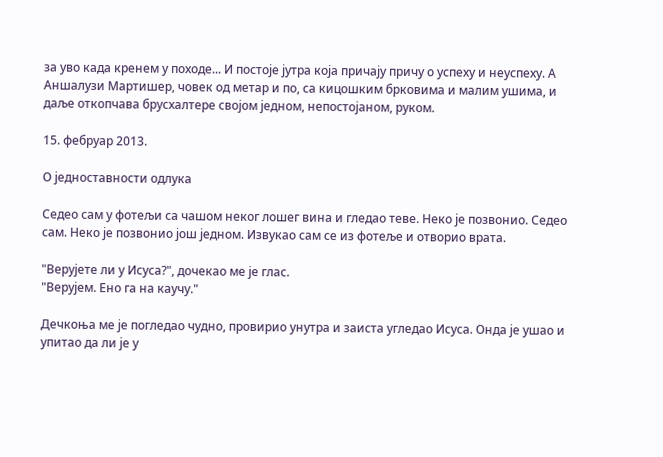за уво када кренем у походе... И постоје јутра која причају причу о успеху и неуспеху. А Аншалузи Мартишер, човек од метар и по, са кицошким брковима и малим ушима, и даље откопчава брусхалтере својом једном, непостојаном, руком.

15. фебруар 2013.

О једноставности одлука

Седео сам у фотељи са чашом неког лошег вина и гледао теве. Неко је позвонио. Седео сам. Неко је позвонио још једном. Извукао сам се из фотеље и отворио врата.

"Верујете ли у Исуса?", дочекао ме је глас.
"Верујем. Ено га на каучу."

Дечкоња ме је погледао чудно, провирио унутра и заиста угледао Исуса. Онда је ушао и упитао да ли је у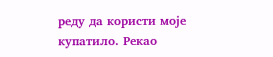реду да користи моје купатило. Рекао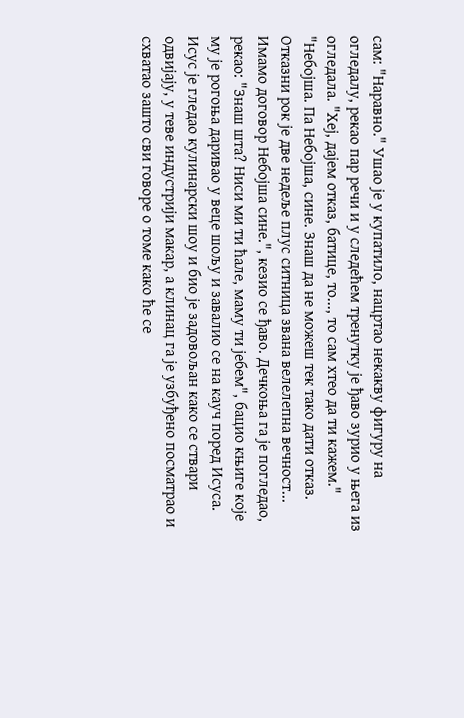сам: "Наравно." Ушао је у купатило, нацртао некакву фигуру на огледалу, рекао пар речи и у следећем тренутку је ђаво зурио у њега из огледала. "Хеј, дајем отказ, батице, то..., то сам хтео да ти кажем." "Небојша. Па Небојша, сине. Знаш да не можеш тек тако дати отказ. Отказни рок је две недеље плус ситница звана велелепна вечност... Имамо договор Небојша сине.", кезио се ђаво. Дечкоња га је погледао, рекао: "Знаш шта? Ниси ми ти ћале, маму ти јебем", бацио књиге које му је рогоња даривао у веце шољу и завалио се на кауч поред Исуса. Исус је гледао кулинарски шоу и био је задовољан како се ствари одвијају, у теве индустрији макар, а клинац га је узбуђено посматрао и схватао зашто сви говоре о томе како ће се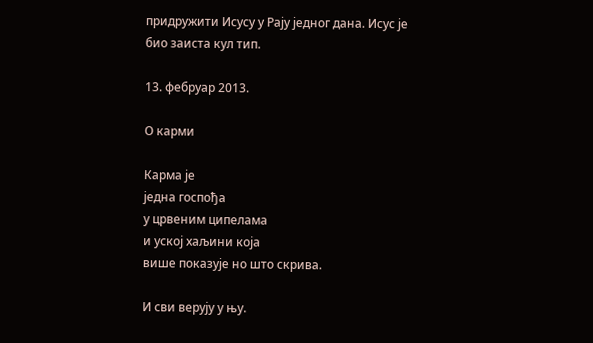придружити Исусу у Рају једног дана. Исус је био заиста кул тип.

13. фебруар 2013.

О карми

Карма је
једна госпођа
у црвеним ципелама
и уској хаљини која
више показује но што скрива.

И сви верују у њу.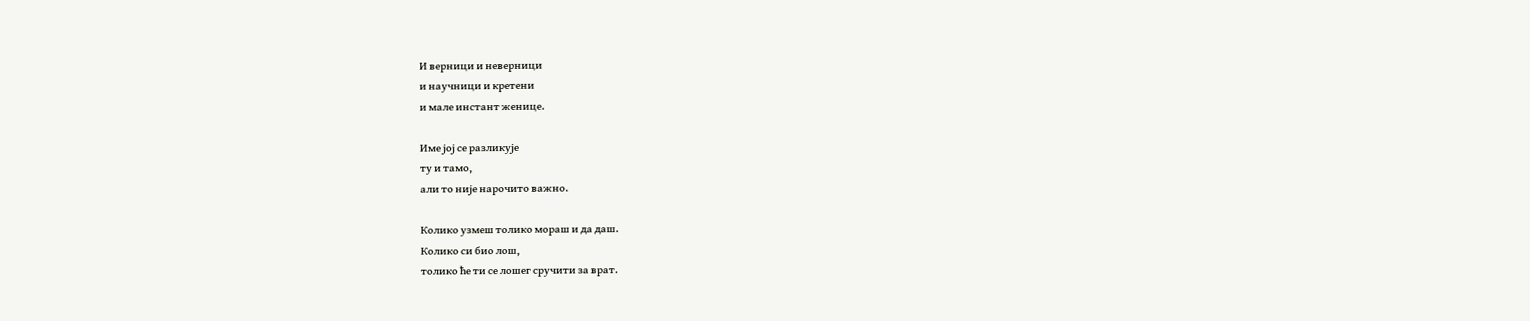И верници и неверници
и научници и кретени
и мале инстант женице.

Име јој се разликује
ту и тамо,
али то није нарочито важно.

Колико узмеш толико мораш и да даш.
Колико си био лош,
толико ће ти се лошег сручити за врат.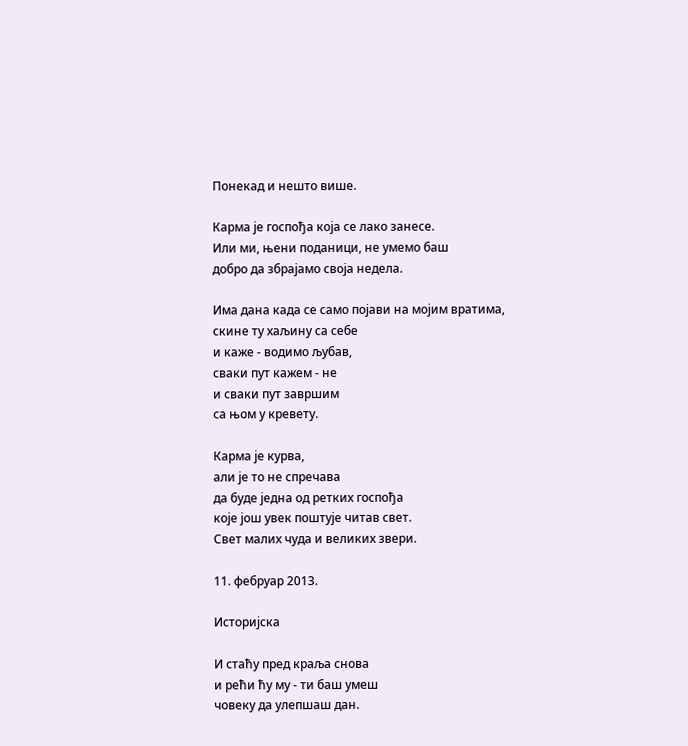Понекад и нешто више.

Карма је госпођа која се лако занесе.
Или ми, њени поданици, не умемо баш
добро да збрајамо своја недела.

Има дана када се само појави на мојим вратима,
скине ту хаљину са себе
и каже - водимо љубав,
сваки пут кажем - не
и сваки пут завршим
са њом у кревету.

Карма је курва,
али је то не спречава
да буде једна од ретких госпођа
које још увек поштује читав свет.
Свет малих чуда и великих звери.

11. фебруар 2013.

Историјска

И стаћу пред краља снова
и рећи ћу му - ти баш умеш
човеку да улепшаш дан.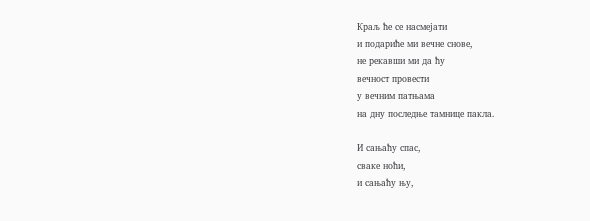Краљ ће се насмејати
и подариће ми вечне снове,
не рекавши ми да ћу
вечност провести
у вечним патњама
на дну последње тамнице пакла.

И сањаћу спас,
сваке ноћи,
и сањаћу њу,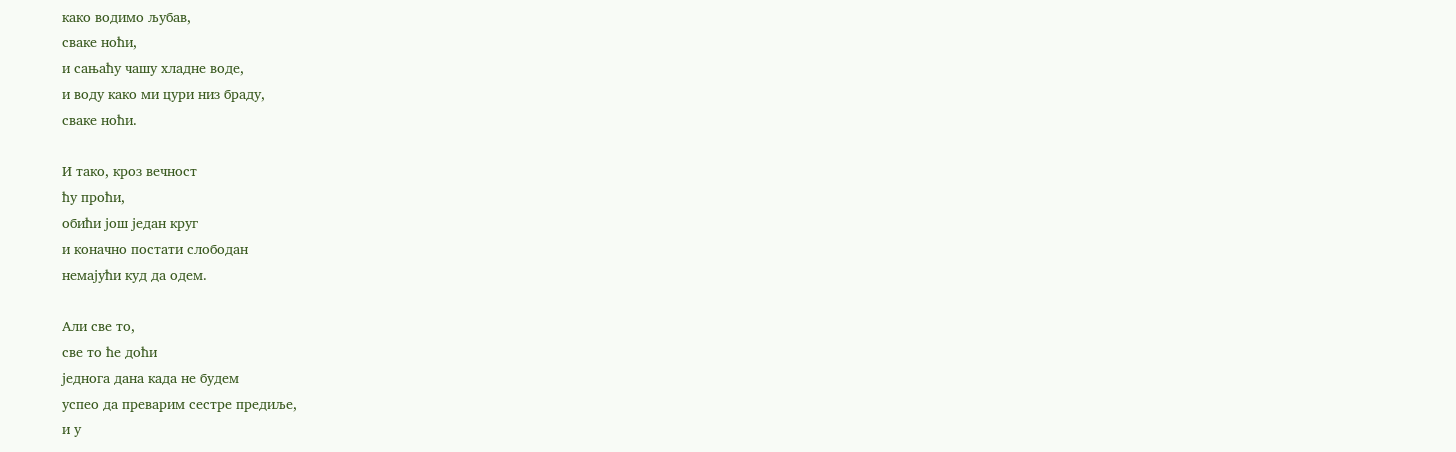како водимо љубав,
сваке ноћи,
и сањаћу чашу хладне воде,
и воду како ми цури низ браду,
сваке ноћи.

И тако, кроз вечност
ћу проћи,
обићи још један круг
и коначно постати слободан
немајући куд да одем.

Али све то,
све то ће доћи
једнога дана када не будем
успео да преварим сестре предиље,
и у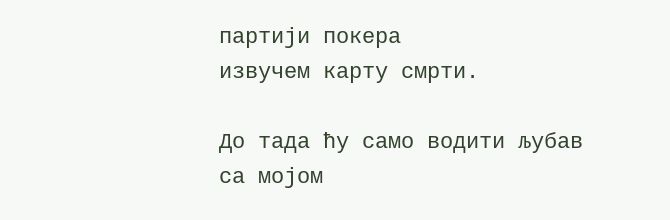партији покера
извучем карту смрти.

До тада ћу само водити љубав
са мојом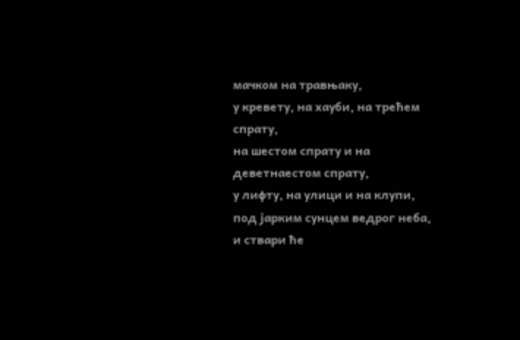мачком на травњаку,
у кревету, на хауби, на трећем спрату,
на шестом спрату и на деветнаестом спрату,
у лифту, на улици и на клупи,
под јарким сунцем ведрог неба,
и ствари ће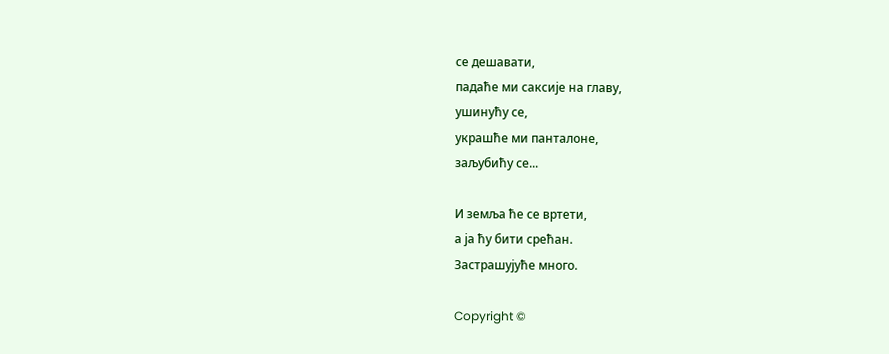се дешавати,
падаће ми саксије на главу,
ушинућу се,
украшће ми панталоне,
заљубићу се...

И земља ће се вртети,
а ја ћу бити срећан.
Застрашујуће много.

Copyright ©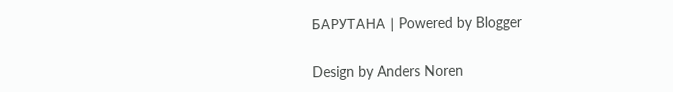БАРУТАНА | Powered by Blogger

Design by Anders Noren